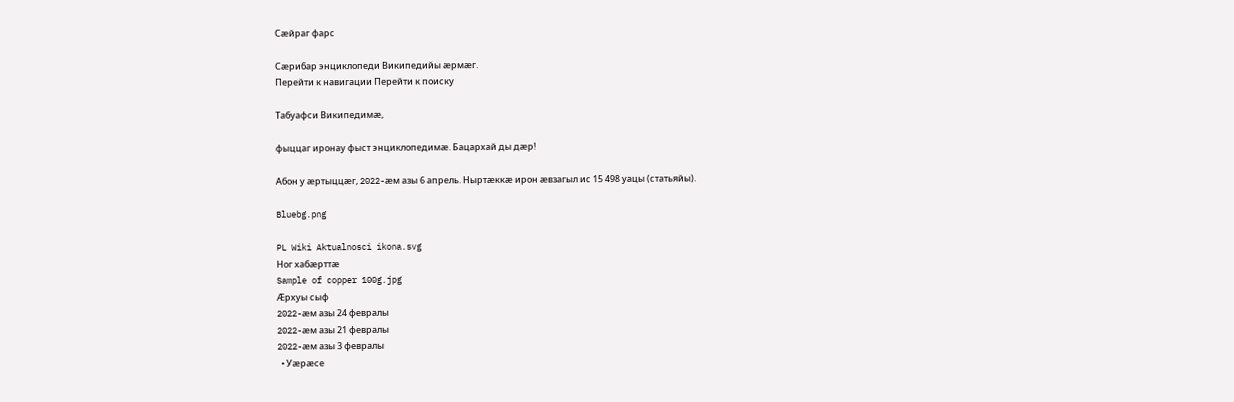Сæйраг фарс

Сæрибар энциклопеди Википедийы æрмæг.
Перейти к навигации Перейти к поиску

Табуафси Википедимæ,

фыццаг иронау фыст энциклопедимæ. Бацархай ды дæр!

Абон у æртыццæг, 2022-æм азы 6 апрель. Ныртæккæ ирон æвзагыл ис 15 498 уацы (статьяйы).

Bluebg.png

PL Wiki Aktualnosci ikona.svg
Ног хабæрттæ
Sample of copper 100g.jpg
Æрхуы сыф
2022-æм азы 24 февралы
2022-æм азы 21 февралы
2022-æм азы 3 февралы
  • Уæрæсе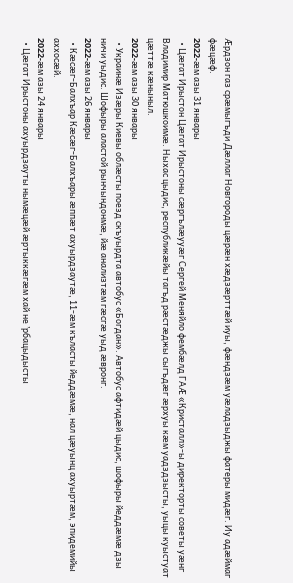Æрдзон газ срæмыгъди Дæллаг Новгороды цæрæн хæдзæрттæй иуы, фæндзæм уæладзыджы фатеры мидæг. Иу адæймаг фæцæф.
2022-æм азы 31 январы
  • Цæгат Ирыстон Цæгат Ирыстоны сæргълæууæг Сергей Меняйло фембæлд ГАÆ «Кристалл»-ы директорты советы уæнг Владимир Матюшкоимæ. Ныхас цыдис, республикæйы тагъд рæстæджы сыгъдæг æрхуы кæм уадздзысты, уыцы куыстуат цæттæ кæныныл.
2022-æм азы 30 январы
  • Украинæ Изæры Киевы облæсты поезд скъуырдта автобус «Богдан». Автобус афтидæй цыдис, шофыры йеддæмæ дзы ничи уыдис. Шофыры аластой рынчындонмæ, йæ анализтæм гæсгæ уыд æвронг.
2022-æм азы 26 январы
  • Кæсæг-Балхъар Кæсæг-Балхъары æппæт ахуырдзаутæ, 11-æм къласты йеддæмæ, нал цæуынц ахуыртæм, эпидемийы аххосæй.
2022-æм азы 24 январы
  • Цæгат Ирыстоны ахуырдзауты нымæцæй æртыккæгæм хай не ’рбацыдысты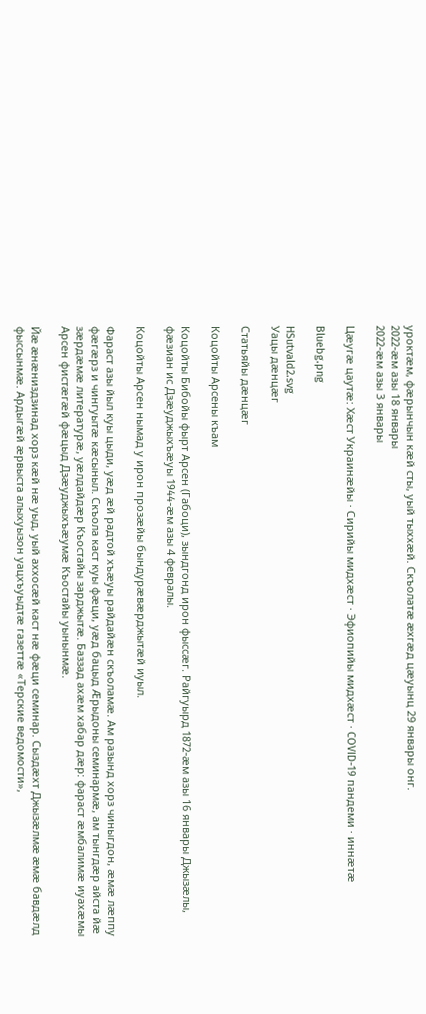уроктæм, фæрынчын кæй сты, уый тыххæй. Скъолатæ æхгæд цæуынц 29 январы онг.
2022-æм азы 18 январы
2022-æм азы 3 январы

Цæугæ цаутæ: Хæст Украинæйы · Сирийы мидхæст · Эфиопийы мидхæст · COVID-19 пандеми · иннæтæ

Bluebg.png

HSutvald2.svg
Уацы дæнцæг

Статьяйы дæнцæг

Коцойты Арсены къам

Коцойты Бибойы фырт Арсен (Габоци), зындгонд ирон фыссæг. Райгуырд 1872-æм азы 16 январы Джызæлы, фæзиан ис Дзæуджыхъæуы 1944-æм азы 4 февралы.

Коцойты Арсен нымад у ирон прозæйы бындурæвæрджытæй иуыл.

Фараст азы йыл куы цыди, уæд æй радтой хъæуы райдайæн скъоламæ. Ам разынд хорз чиныгдон, æмæ лæппу фæгæрз и чингуытæ кæсыныл. Скъола каст куы фæци, уæд бацыд Æрыдоны семинармæ, ам тынгдæр айста йæ зæрдæмæ литературæ, уæлдайдæр Къостайы зарджытæ. Баззад ахæм хабар дæр: фараст æмбалимæ иуахæмы Арсен фистæгæй фæцыд Дзæуджыхъæумæ Къостайы уынынмæ.

Йæ æнæниздзинад хорз кæй нæ уыд, уый аххосæй каст нæ фæци семинар. Сыздæхт Джызæлмæ æмæ бавдæлд фыссынмæ. Ардыгæй æрвыста алыхуызон уацхъуыдтæ газеттæ «Терские ведомости»,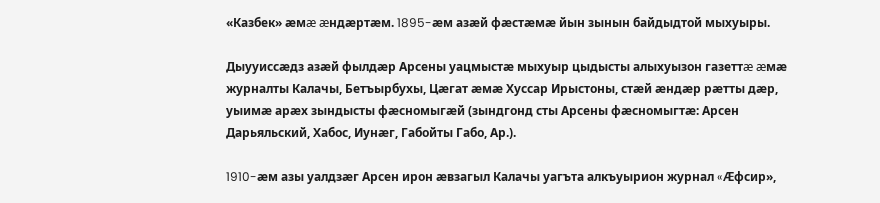«Казбек» æмæ æндæртæм. 1895-æм азæй фæстæмæ йын зынын байдыдтой мыхуыры.

Дыууиссæдз азæй фылдæр Арсены уацмыстæ мыхуыр цыдысты алыхуызон газеттæ æмæ журналты Калачы, Бетъырбухы, Цæгат æмæ Хуссар Ирыстоны, стæй æндæр рæтты дæр, уыимæ арæх зындысты фæсномыгæй (зындгонд сты Арсены фæсномыгтæ: Арсен Дарьяльский, Хабос, Иунæг, Габойты Габо, Ар.).

1910-æм азы уалдзæг Арсен ирон æвзагыл Калачы уагъта алкъуырион журнал «Æфсир»,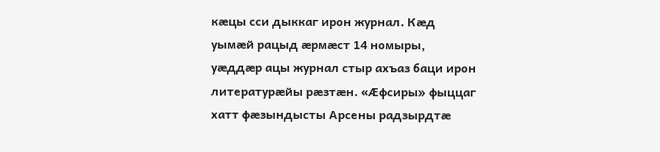кæцы сси дыккаг ирон журнал. Кæд уымæй рацыд æрмæст 14 номыры, уæддæр ацы журнал стыр ахъаз баци ирон литературæйы рæзтæн. «Æфсиры» фыццаг хатт фæзындысты Арсены радзырдтæ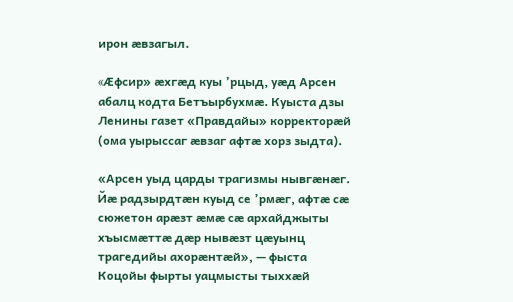ирон æвзагыл.

«Æфсир» æхгæд куы ’рцыд, уæд Арсен абалц кодта Бетъырбухмæ. Куыста дзы Ленины газет «Правдайы» корректорæй (ома уырыссаг æвзаг афтæ хорз зыдта).

«Арсен уыд царды трагизмы нывгæнæг. Йæ радзырдтæн куыд се ’рмæг, афтæ сæ сюжетон арæзт æмæ сæ архайджыты хъысмæттæ дæр нывæзт цæуынц трагедийы ахорæнтæй», — фыста Коцойы фырты уацмысты тыххæй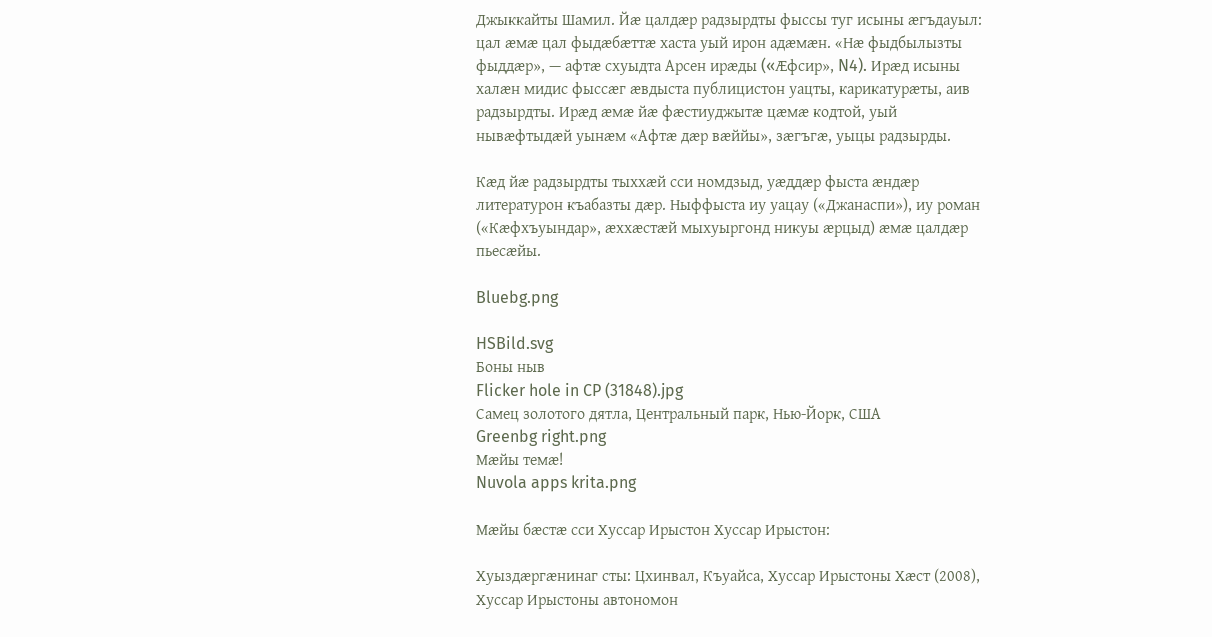Джыккайты Шамил. Йæ цалдæр радзырдты фыссы туг исыны æгъдауыл: цал æмæ цал фыдæбæттæ хаста уый ирон адæмæн. «Нæ фыдбылызты фыддæр», — афтæ схуыдта Арсен ирæды («Æфсир», N4). Ирæд исыны халæн мидис фыссæг æвдыста публицистон уацты, карикатурæты, аив радзырдты. Ирæд æмæ йæ фæстиуджытæ цæмæ кодтой, уый нывæфтыдæй уынæм «Афтæ дæр вæййы», зæгъгæ, уыцы радзырды.

Кæд йæ радзырдты тыххæй сси номдзыд, уæддæр фыста æндæр литературон къабазты дæр. Ныффыста иу уацау («Джанаспи»), иу роман («Кæфхъуындар», æххæстæй мыхуыргонд никуы æрцыд) æмæ цалдæр пьесæйы.

Bluebg.png

HSBild.svg
Боны ныв
Flicker hole in CP (31848).jpg
Самец золотого дятла, Центральный парк, Нью-Йорк, США
Greenbg right.png
Мæйы темæ!
Nuvola apps krita.png

Мæйы бæстæ сси Хуссар Ирыстон Хуссар Ирыстон:

Хуыздæргæнинаг сты: Цхинвал, Къуайса, Хуссар Ирыстоны Хæст (2008), Хуссар Ирыстоны автономон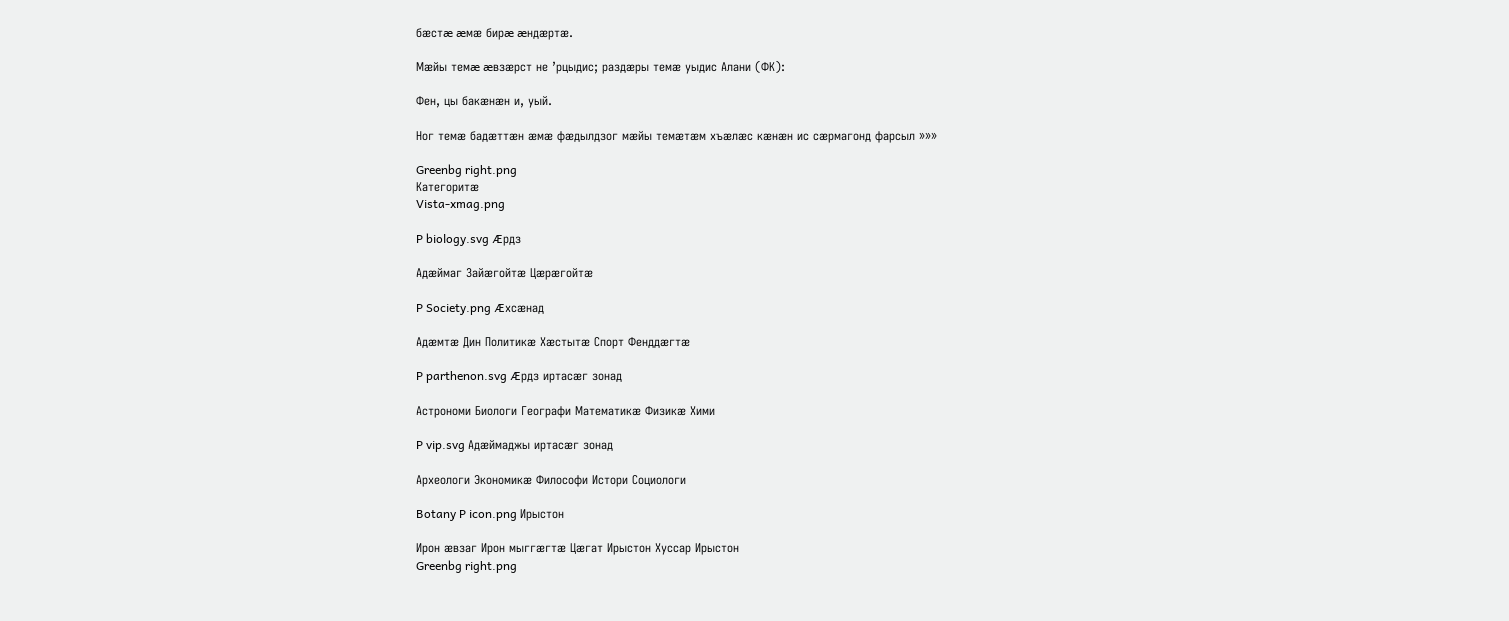бæстæ æмæ бирæ æндæртæ.

Мæйы темæ æвзæрст не ’рцыдис; раздæры темæ уыдис Алани (ФК):

Фен, цы бакæнæн и, уый.

Ног темæ бадæттæн æмæ фæдылдзог мæйы темæтæм хъæлæс кæнæн ис сæрмагонд фарсыл »»»

Greenbg right.png
Категоритæ
Vista-xmag.png

P biology.svg Æрдз

Адæймаг Зайæгойтæ Цæрæгойтæ

P Society.png Æхсæнад

Адæмтæ Дин Политикæ Хæстытæ Спорт Фенддæгтæ

P parthenon.svg Æрдз иртасæг зонад

Астрономи Биологи Географи Математикæ Физикæ Хими

P vip.svg Адæймаджы иртасæг зонад

Археологи Экономикæ Философи Истори Социологи

Botany P icon.png Ирыстон

Ирон æвзаг Ирон мыггæгтæ Цæгат Ирыстон Хуссар Ирыстон
Greenbg right.png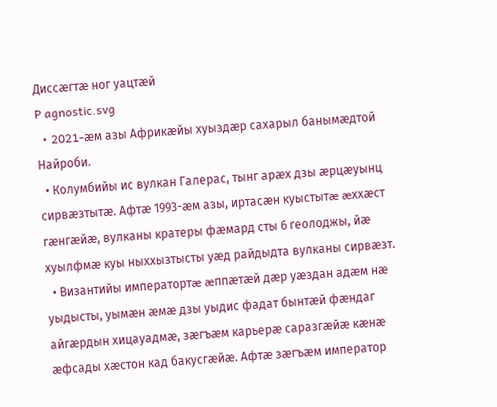Диссæгтæ ног уацтæй
P agnostic.svg
  • 2021-æм азы Африкæйы хуыздæр сахарыл банымæдтой Найроби.
  • Колумбийы ис вулкан Галерас, тынг арæх дзы æрцæуынц сирвæзтытæ. Афтæ 1993-æм азы, иртасæн куыстытæ æххæст гæнгæйæ, вулканы кратеры фæмард сты 6 геолоджы, йæ хуылфмæ куы ныххызтысты уæд райдыдта вулканы сирвæзт.
  • Византийы императортæ æппæтæй дæр уæздан адæм нæ уыдысты, уымæн æмæ дзы уыдис фадат бынтæй фæндаг айгæрдын хицауадмæ, зæгъæм карьерæ саразгæйæ кæнæ æфсады хæстон кад бакусгæйæ. Афтæ зæгъæм император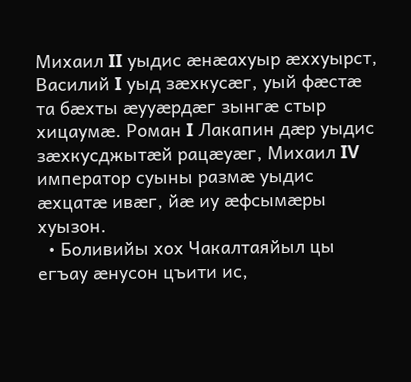Михаил II уыдис æнæахуыр æххуырст, Василий I уыд зæхкусæг, уый фæстæ та бæхты æууæрдæг зынгæ стыр хицаумæ. Роман I Лакапин дæр уыдис зæхкусджытæй рацæуæг, Михаил IV император суыны размæ уыдис æхцатæ ивæг, йæ иу æфсымæры хуызон.
  • Боливийы хох Чакалтаяйыл цы егъау æнусон цъити ис,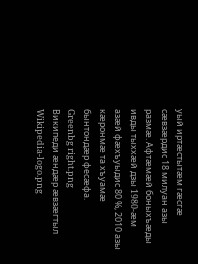уый иртæстытæм гæсгæ сæвзæрдис 18 милуан азы размæ. Афтæмæй боныхъæды ивды тыххæй дзы 1980-æм азæй фæхъуыдис 80 %, 2010 азы кæронмæ та хъуамæ бынтондæр фесæфа.
Greenbg right.png
Википеди æндæр æвзæгтыл
Wikipedia-logo.png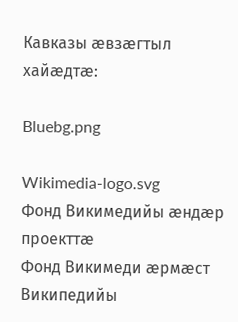Кавказы æвзæгтыл хайæдтæ:

Bluebg.png

Wikimedia-logo.svg
Фонд Викимедийы æндæр проекттæ
Фонд Викимеди æрмæст Википедийы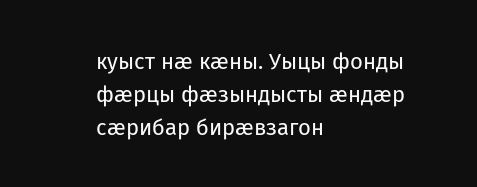куыст нæ кæны. Уыцы фонды фæрцы фæзындысты æндæр сæрибар бирæвзагон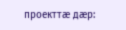проекттæ дæр: